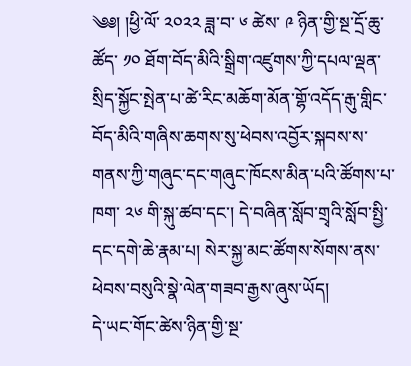༄༅། །ཕྱི་ལོ་ ༢༠༢༢ ཟླ་བ་ ༦ ཚེས་ ༩ ཉིན་གྱི་སྔ་དྲོ་ཆུ་ཚོད་ ༡༠ ཐོག་བོད་མིའི་སྒྲིག་འཛུགས་ཀྱི་དཔལ་ལྡན་སྲིད་སྐྱོང་སྤེན་པ་ཚེ་རིང་མཆོག་མོན་གྷོ་འདོད་རྒུ་གླིང་བོད་མིའི་གཞིས་ཆགས་སུ་ཕེབས་འབྱོར་སྐབས་ས་གནས་ཀྱི་གཞུང་དང་གཞུང་ཁོངས་མིན་པའི་ཚོགས་པ་ཁག་ ༢༦ གི་སྐུ་ཚབ་དང་། དེ་བཞིན་སློབ་གྲྭའི་སློབ་སྤྱི་དང་དགེ་ཆེ་རྣམ་པ། སེར་སྐྱ་མང་ཚོགས་སོགས་ནས་ཕེབས་བསུའི་སྣེ་ལེན་གཟབ་རྒྱས་ཞུས་ཡོད།
དེ་ཡང་གོང་ཚེས་ཉིན་གྱི་སྔ་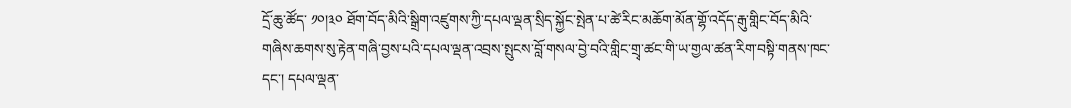དྲོ་ཆུ་ཚོད་ ༡༠།༣༠ ཐོག་བོད་མིའི་སྒྲིག་འཛུགས་ཀྱི་དཔལ་ལྡན་སྲིད་སྐྱོང་སྤེན་པ་ཚེ་རིང་མཆོག་མོན་གྷོ་འདོད་རྒུ་གླིང་བོད་མིའི་གཞིས་ཆགས་སུ་རྟེན་གཞི་བྱས་པའི་དཔལ་ལྡན་འབྲས་སྤུངས་བློ་གསལ་བྱེ་བའི་གླིང་གྲྭ་ཚང་གི་ཡ་གྱལ་ཚན་རིག་བསྟི་གནས་ཁང་དང་། དཔལ་ལྡན་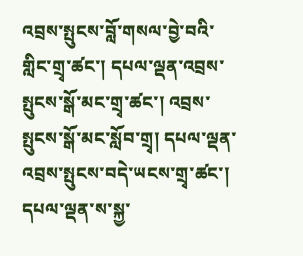འབྲས་སྤུངས་བློ་གསལ་བྱེ་བའི་གླིང་གྲྭ་ཚང་། དཔལ་ལྡན་འབྲས་སྤུངས་སྒོ་མང་གྲྭ་ཚང་། འབྲས་སྤུངས་སྒོ་མང་སློབ་གྲྭ། དཔལ་ལྡན་འབྲས་སྤུངས་བདེ་ཡངས་གྲྭ་ཚང་། དཔལ་ལྡན་ས་སྐྱ་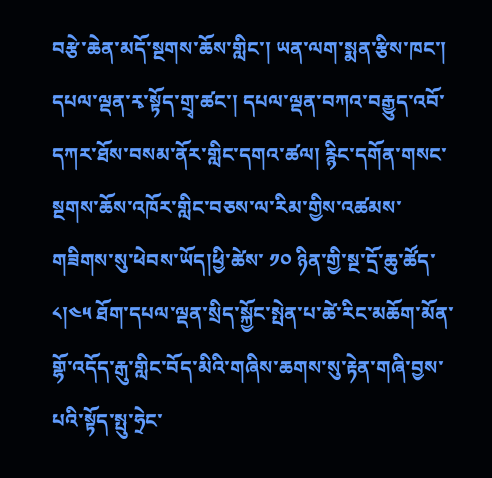བརྩེ་ཆེན་མདོ་སྔགས་ཆོས་གླིང་། ཡན་ལག་སྨན་རྩིས་ཁང་། དཔལ་ལྡན་རྭ་སྟོད་གྲྭ་ཚང་། དཔལ་ལྡན་བཀའ་བརྒྱུད་འབོ་དཀར་ཐོས་བསམ་ནོར་གླིང་དགའ་ཚལ། རྙིང་དགོན་གསང་སྔགས་ཆོས་འཁོར་གླིང་བཅས་ལ་རིམ་གྱིས་འཚམས་གཟིགས་སུ་ཕེབས་ཡོད།ཕྱི་ཚེས་ ༡༠ ཉིན་གྱི་སྔ་དྲོ་ཆུ་ཚོད་ ༨།༤༥ ཐོག་དཔལ་ལྡན་སྲིད་སྐྱོང་སྤེན་པ་ཚེ་རིང་མཆོག་མོན་གྷོ་འདོད་རྒུ་གླིང་བོད་མིའི་གཞིས་ཆགས་སུ་རྟེན་གཞི་བྱས་པའི་སྟོད་སྤུ་ཧྲེང་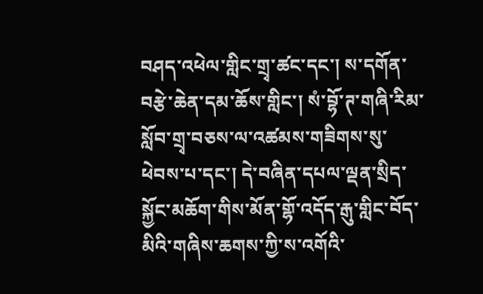བཤད་འཕེལ་གླིང་གྲྭ་ཚང་དང་། ས་དགོན་བརྩེ་ཆེན་དམ་ཆོས་གླིང་། སཾ་བྷོ་ཊ་གཞི་རིམ་སློབ་གྲྭ་བཅས་ལ་འཚམས་གཟིགས་སུ་ཕེབས་པ་དང་། དེ་བཞིན་དཔལ་ལྡན་སྲིད་སྐྱོང་མཆོག་གིས་མོན་གྷོ་འདོད་རྒུ་གླིང་བོད་མིའི་གཞིས་ཆགས་ཀྱི་ས་འགོའི་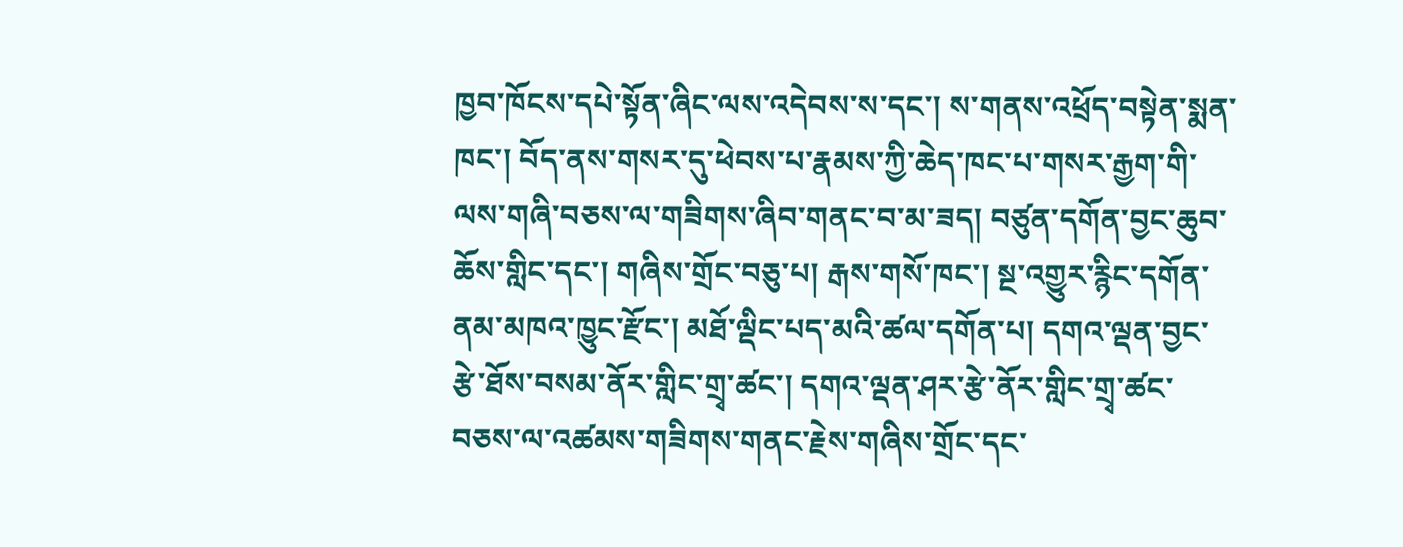ཁྱབ་ཁོངས་དཔེ་སྟོན་ཞིང་ལས་འདེབས་ས་དང་། ས་གནས་འཕྲོད་བསྟེན་སྨན་ཁང་། བོད་ནས་གསར་དུ་ཕེབས་པ་རྣམས་ཀྱི་ཆེད་ཁང་པ་གསར་རྒྱག་གི་ལས་གཞི་བཅས་ལ་གཟིགས་ཞིབ་གནང་བ་མ་ཟད། བཙུན་དགོན་བྱང་ཆུབ་ཆོས་གླིང་དང་། གཞིས་གྲོང་བཅུ་པ། རྒས་གསོ་ཁང་། སྔ་འགྱུར་རྙིང་དགོན་ནམ་མཁའ་ཁྱུང་རྫོང་། མཐོ་ལྡིང་པད་མའི་ཚལ་དགོན་པ། དགའ་ལྡན་བྱང་རྩེ་ཐོས་བསམ་ནོར་གླིང་གྲྭ་ཚང་། དགའ་ལྡན་ཤར་རྩེ་ནོར་གླིང་གྲྭ་ཚང་བཅས་ལ་འཚམས་གཟིགས་གནང་རྗེས་གཞིས་གྲོང་དང་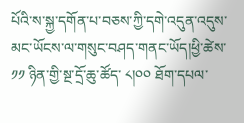པོའི་ས་སྐྱ་དགོན་པ་བཅས་ཀྱི་དགེ་འདུན་འདུས་མང་ཡོངས་ལ་གསུང་བཤད་གནང་ཡོད།ཕྱི་ཚེས་ ༡༡ ཉིན་གྱི་སྔ་དྲོ་ཆུ་ཚོད་ ༨།༠༠ ཐོག་དཔལ་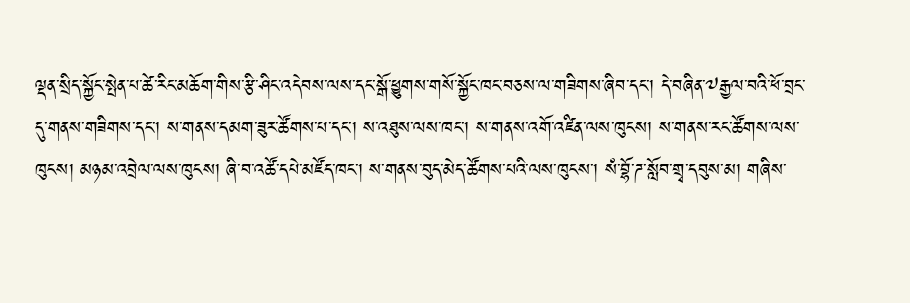ལྡན་སྲིད་སྐྱོང་སྤེན་པ་ཚེ་རིང་མཆོག་གིས་རྩི་ཤིང་འདེབས་ལས་དང་སྒོ་ཕྱུགས་གསོ་སྐྱོང་ཁང་བཅས་ལ་གཟིགས་ཞིབ་དང་། དེ་བཞིན་༧རྒྱལ་བའི་ཕོ་བྲང་དུ་གནས་གཟིགས་དང་། ས་གནས་དམག་ཟུར་ཚོགས་པ་དང་། ས་འཐུས་ལས་ཁང་། ས་གནས་འགོ་འཛིན་ལས་ཁུངས། ས་གནས་རང་ཚོགས་ལས་ཁུངས། མཉམ་འབྲེལ་ལས་ཁུངས། ཞི་བ་འཚོ་དཔེ་མཛོད་ཁང་། ས་གནས་བུད་མེད་ཚོགས་པའི་ལས་ཁུངས་། སཾ་བྷོ་ཌ་སློབ་གྲྭ་དབུས་མ། གཞིས་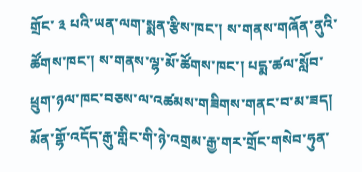གྲོང་ ༣ པའི་ཡན་ལག་སྨན་རྩིས་ཁང་། ས་གནས་གཞོན་ནུའི་ཚོགས་ཁང་། ས་གནས་ལྷ་མོ་ཚོགས་ཁང་། པདྨ་ཚལ་སློབ་ཕྲུག་ཉལ་ཁང་བཅས་ལ་འཚམས་གཟིགས་གནང་བ་མ་ཟད། མོན་གྷོ་འདོད་རྒུ་གླིང་གི་ཉེ་འགྲམ་རྒྱ་གར་གྲོང་གསེབ་ཧུན་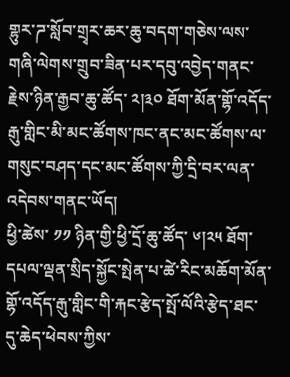གྷུར་ཌ་སློབ་གྲྭར་ཆར་ཆུ་བདག་གཅེས་ལས་གཞི་ལེགས་གྲུབ་ཟིན་པར་དབུ་འབྱེད་གནང་རྗེས་ཉིན་རྒྱབ་ཆུ་ཚོད་ ༢།༣༠ ཐོག་མོན་གྷོ་འདོད་རྒུ་གླིང་མི་མང་ཚོགས་ཁང་ནང་མང་ཚོགས་ལ་གསུང་བཤད་དང་མང་ཚོགས་ཀྱི་དྲི་བར་ལན་འདེབས་གནང་ཡོད།
ཕྱི་ཚེས་ ༡༡ ཉིན་གྱི་ཕྱི་དྲོ་ཆུ་ཚོད་ ༦།༢༥ ཐོག་དཔལ་ལྡན་སྲིད་སྐྱོང་སྤེན་པ་ཚེ་རིང་མཆོག་མོན་གྷོ་འདོད་རྒུ་གླིང་གི་རྐང་རྩེད་སྤོ་ལོའི་རྩེད་ཐང་དུ་ཆེད་ཕེབས་ཀྱིས་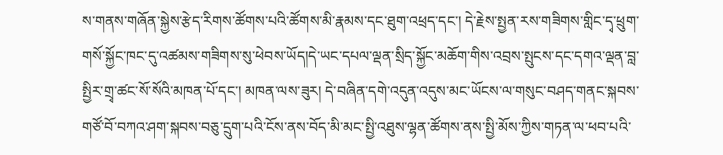ས་གནས་གཞོན་སྐྱེས་རྩེད་རིགས་ཚོགས་པའི་ཚོགས་མི་རྣམས་དང་ཐུག་འཕྲད་དང་། དེ་རྗེས་སྤྱན་རས་གཟིགས་གླིང་དྭ་ཕྲུག་གསོ་སྐྱོང་ཁང་དུ་འཚམས་གཟིགས་སུ་ཕེབས་ཡོད།དེ་ཡང་དཔལ་ལྡན་སྲིད་སྐྱོང་མཆོག་གིས་འབྲས་སྤུངས་དང་དགའ་ལྡན་བླ་སྤྱིར་གྲྭ་ཚང་སོ་སོའི་མཁན་པོ་དང་། མཁན་ལས་ཟུར། དེ་བཞིན་དགེ་འདུན་འདུས་མང་ཡོངས་ལ་གསུང་བཤད་གནང་སྐབས་གཙོ་བོ་བཀའ་ཤག་སྐབས་བཅུ་དྲུག་པའི་ངོས་ནས་བོད་མི་མང་སྤྱི་འཐུས་ལྷན་ཚོགས་ནས་སྤྱི་མོས་ཀྱིས་གཏན་ལ་ཕབ་པའི་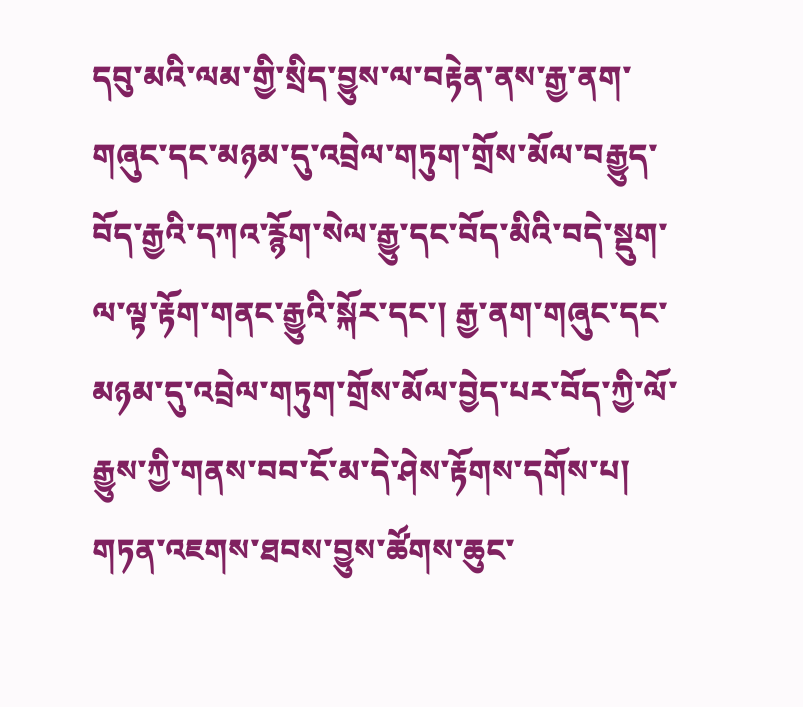དབུ་མའི་ལམ་གྱི་སྲིད་བྱུས་ལ་བརྟེན་ནས་རྒྱ་ནག་གཞུང་དང་མཉམ་དུ་འབྲེལ་གཏུག་གྲོས་མོལ་བརྒྱུད་བོད་རྒྱའི་དཀའ་རྙོག་སེལ་རྒྱུ་དང་བོད་མིའི་བདེ་སྡུག་ལ་ལྟ་རྟོག་གནང་རྒྱུའི་སྐོར་དང་། རྒྱ་ནག་གཞུང་དང་མཉམ་དུ་འབྲེལ་གཏུག་གྲོས་མོལ་བྱེད་པར་བོད་ཀྱི་ལོ་རྒྱུས་ཀྱི་གནས་བབ་ངོ་མ་དེ་ཤེས་རྟོགས་དགོས་པ། གཏན་འཇགས་ཐབས་བྱུས་ཚོགས་ཆུང་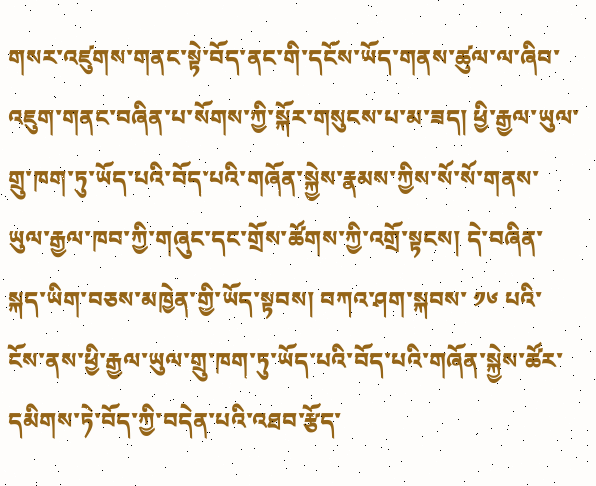གསར་འཛུགས་གནང་སྟེ་བོད་ནང་གི་དངོས་ཡོད་གནས་ཚུལ་ལ་ཞིབ་འཇུག་གནང་བཞིན་པ་སོགས་ཀྱི་སྐོར་གསུངས་པ་མ་ཟད། ཕྱི་རྒྱལ་ཡུལ་གྲུ་ཁག་ཏུ་ཡོད་པའི་བོད་པའི་གཞོན་སྐྱེས་རྣམས་ཀྱིས་སོ་སོ་གནས་ཡུལ་རྒྱལ་ཁབ་ཀྱི་གཞུང་དང་གྲོས་ཚོགས་ཀྱི་འགྲོ་སྟངས། དེ་བཞིན་སྐད་ཡིག་བཅས་མཁྱེན་གྱི་ཡོད་སྟབས། བཀའ་ཤག་སྐབས་ ༡༦ པའི་ངོས་ནས་ཕྱི་རྒྱལ་ཡུལ་གྲུ་ཁག་ཏུ་ཡོད་པའི་བོད་པའི་གཞོན་སྐྱེས་ཚོར་དམིགས་ཏེ་བོད་ཀྱི་བདེན་པའི་འཐབ་རྩོད་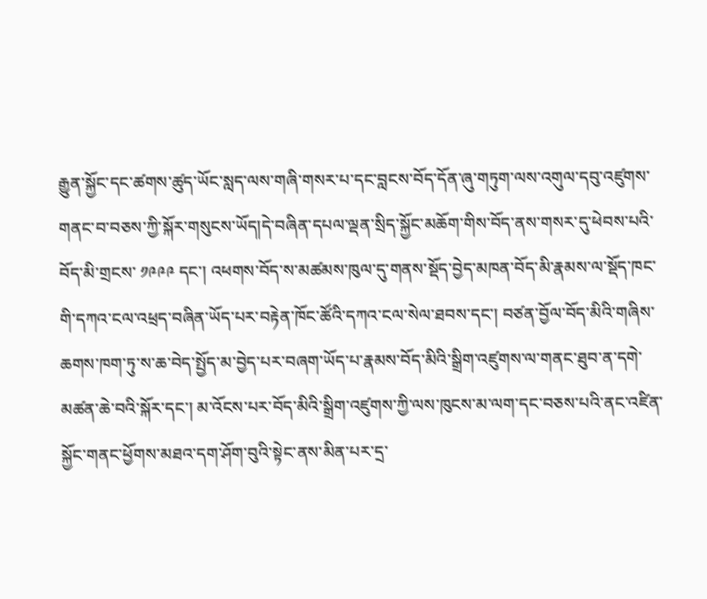རྒྱུན་སྐྱོང་དང་ཚགས་ཚུད་ཡོང་སླད་ལས་གཞི་གསར་པ་དང་བླངས་བོད་དོན་ཞུ་གཏུག་ལས་འགུལ་དབུ་འཛུགས་གནང་བ་བཅས་ཀྱི་སྐོར་གསུངས་ཡོད།དེ་བཞིན་དཔལ་ལྡན་སྲིད་སྐྱོང་མཆོག་གིས་བོད་ནས་གསར་དུ་ཕེབས་པའི་བོད་མི་གྲངས་ ༡༩༩༩ དང་། འཕགས་བོད་ས་མཚམས་ཁུལ་དུ་གནས་སྡོད་བྱེད་མཁན་བོད་མི་རྣམས་ལ་སྡོད་ཁང་གི་དཀའ་ངལ་འཕྲད་བཞིན་ཡོད་པར་བརྟེན་ཁོང་ཚོའི་དཀའ་ངལ་སེལ་ཐབས་དང་། བཙན་བྱོལ་བོད་མིའི་གཞིས་ཆགས་ཁག་ཏུ་ས་ཆ་བེད་སྤྱོད་མ་བྱེད་པར་བཞག་ཡོད་པ་རྣམས་བོད་མིའི་སྒྲིག་འཛུགས་ལ་གནང་ཐུབ་ན་དགེ་མཚན་ཆེ་བའི་སྐོར་དང་། མ་འོངས་པར་བོད་མིའི་སྒྲིག་འཛུགས་ཀྱི་ལས་ཁུངས་མ་ལག་དང་བཅས་པའི་ནང་འཛིན་སྐྱོང་གནང་ཕྱོགས་མཐའ་དག་ཤོག་བུའི་སྟེང་ནས་མིན་པར་དྲ་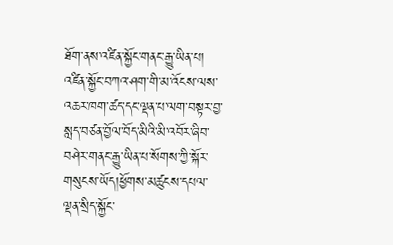ཐོག་ནས་འཛིན་སྐྱོང་གནང་རྒྱུ་ཡིན་པ། འཛིན་སྐྱོང་བཀའ་ཤག་གི་མ་འོངས་ལས་འཆར་ཁག་ཚད་དང་ལྡན་པ་ལག་བསྟར་བྱ་སླད་བཙན་བྱོལ་བོད་མིའི་མི་འབོར་ཞིབ་བཤེར་གནང་རྒྱུ་ཡིན་པ་སོགས་ཀྱི་སྐོར་གསུངས་ཡོད།ཕྱོགས་མཚུངས་དཔལ་ལྡན་སྲིད་སྐྱོང་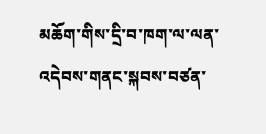མཆོག་གིས་དྲི་བ་ཁག་ལ་ལན་འདེབས་གནང་སྐབས་བཙན་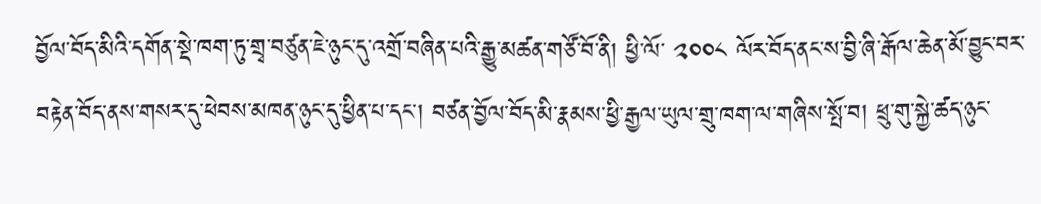བྱོལ་བོད་མིའི་དགོན་སྡེ་ཁག་ཏུ་གྲྭ་བཙུན་ཇེ་ཉུང་དུ་འགྲོ་བཞིན་པའི་རྒྱུ་མཚན་གཙོ་བོ་ནི། ཕྱི་ལོ་ ༢༠༠༨ ལོར་བོད་ནང་ས་བྱི་ཞི་རྒོལ་ཆེན་མོ་བྱུང་བར་བརྟེན་བོད་ནས་གསར་དུ་ཕེབས་མཁན་ཉུང་དུ་ཕྱིན་པ་དང་། བཙན་བྱོལ་བོད་མི་རྣམས་ཕྱི་རྒྱལ་ཡུལ་གྲུ་ཁག་ལ་གཞིས་སྤོ་བ། ཕྲུ་གུ་སྐྱེ་ཚད་ཉུང་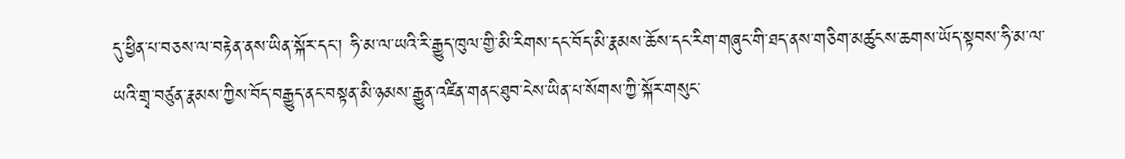དུ་ཕྱིན་པ་བཅས་ལ་བརྟེན་ནས་ཡིན་སྐོར་དང་། ཧི་མ་ལ་ཡའི་རི་རྒྱུད་ཁུལ་གྱི་མི་རིགས་དང་བོད་མི་རྣམས་ཆོས་དང་རིག་གཞུང་གི་ཐད་ནས་གཅིག་མཚུངས་ཆགས་ཡོད་སྟབས་ཧི་མ་ལ་ཡའི་གྲྭ་བཙུན་རྣམས་ཀྱིས་བོད་བརྒྱུད་ནང་བསྟན་མི་ཉམས་རྒྱུན་འཛིན་གནང་ཐུབ་ངེས་ཡིན་པ་སོགས་ཀྱི་སྐོར་གསུང་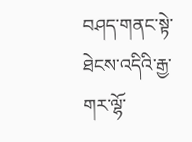བཤད་གནང་སྟེ་ཐེངས་འདིའི་རྒྱ་གར་ལྷོ་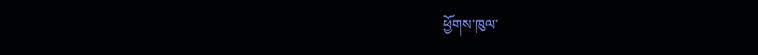ཕྱོགས་ཁུལ་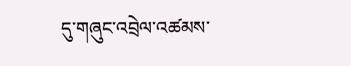དུ་གཞུང་འབྲེལ་འཚམས་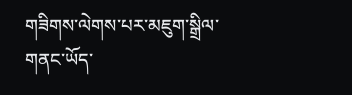གཟིགས་ལེགས་པར་མཇུག་སྒྲིལ་གནང་ཡོད་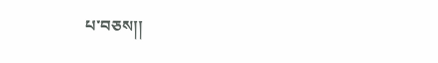པ་བཅས།།